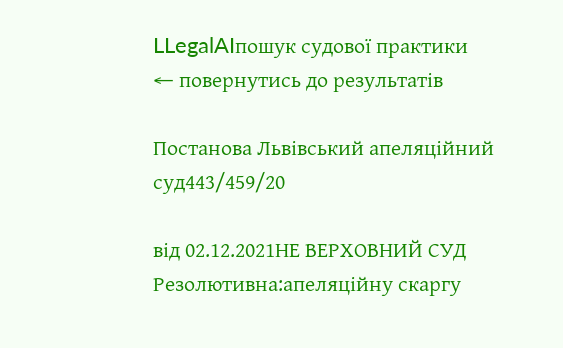LLegalAIпошук судової практики
← повернутись до результатів

Постанова Львівський апеляційний суд443/459/20

від 02.12.2021НЕ ВЕРХОВНИЙ СУД
Резолютивна:апеляційну скаргу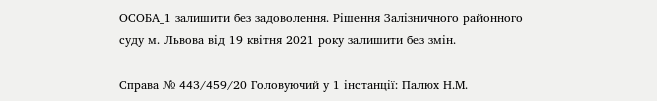ОСОБА_1 залишити без задоволення. Рішення Залізничного районного суду м. Львова від 19 квітня 2021 року залишити без змін.

Справа № 443/459/20 Головуючий у 1 інстанції: Палюх Н.М.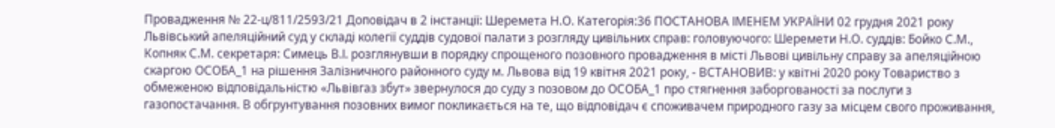Провадження № 22-ц/811/2593/21 Доповідач в 2 інстанції: Шеремета Н.О. Категорія:36 ПОСТАНОВА ІМЕНЕМ УКРАЇНИ 02 грудня 2021 року Львівський апеляційний суд у складі колегії суддів судової палати з розгляду цивільних справ: головуючого: Шеремети Н.О. суддів: Бойко С.М., Копняк С.М. секретаря: Симець В.І. розглянувши в порядку спрощеного позовного провадження в місті Львові цивільну справу за апеляційною скаргою ОСОБА_1 на рішення Залізничного районного суду м. Львова від 19 квітня 2021 року, - ВСТАНОВИВ: у квітні 2020 року Товариство з обмеженою відповідальністю «Львівгаз збут» звернулося до суду з позовом до ОСОБА_1 про стягнення заборгованості за послуги з газопостачання. В обгрунтування позовних вимог покликається на те, що відповідач є споживачем природного газу за місцем свого проживання,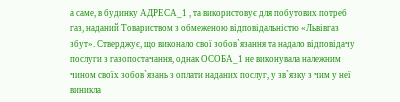а саме, в будинку АДРЕСА_1 , та використовує для побутових потреб газ, наданий Товариством з обмеженою відповідальністю «Львівгаз збут». Стверджує, що виконало свої зобов`язання та надало відповідачу послуги з газопостачання, однак ОСОБА_1 не виконувала належним чином своїх зобов`язань з оплати наданих послуг, у зв`язку з чим у неї виникла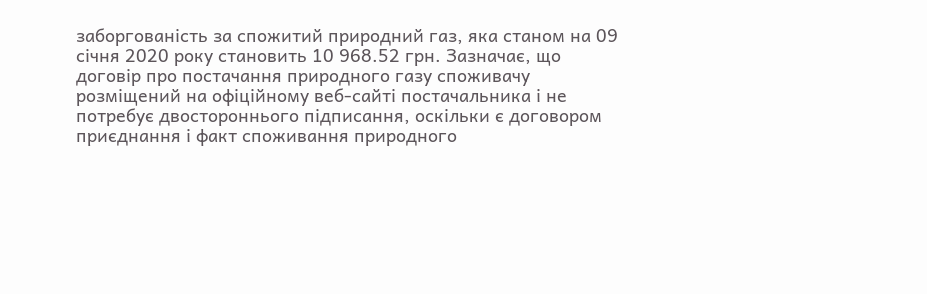заборгованість за спожитий природний газ, яка станом на 09 січня 2020 року становить 10 968.52 грн. Зазначає, що договір про постачання природного газу споживачу розміщений на офіційному веб-сайті постачальника і не потребує двостороннього підписання, оскільки є договором приєднання і факт споживання природного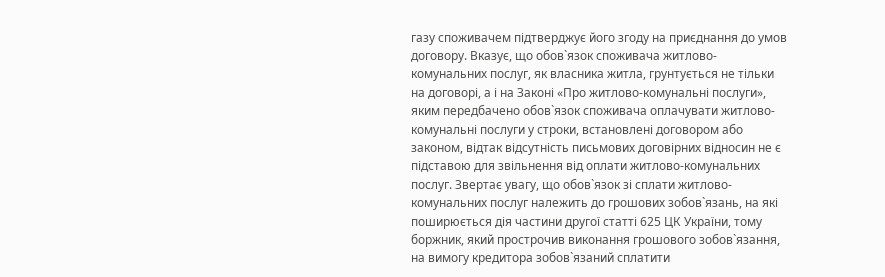газу споживачем підтверджує його згоду на приєднання до умов договору. Вказує, що обов`язок споживача житлово-комунальних послуг, як власника житла, грунтується не тільки на договорі, а і на Законі «Про житлово-комунальні послуги», яким передбачено обов`язок споживача оплачувати житлово-комунальні послуги у строки, встановлені договором або законом, відтак відсутність письмових договірних відносин не є підставою для звільнення від оплати житлово-комунальних послуг. Звертає увагу, що обов`язок зі сплати житлово-комунальних послуг належить до грошових зобов`язань, на які поширюється дія частини другої статті 625 ЦК України, тому боржник, який прострочив виконання грошового зобов`язання, на вимогу кредитора зобов`язаний сплатити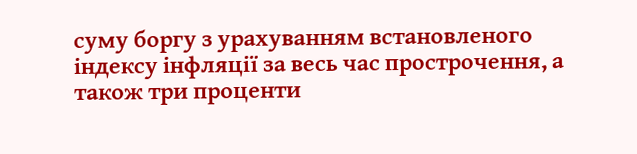суму боргу з урахуванням встановленого індексу інфляції за весь час прострочення, а також три проценти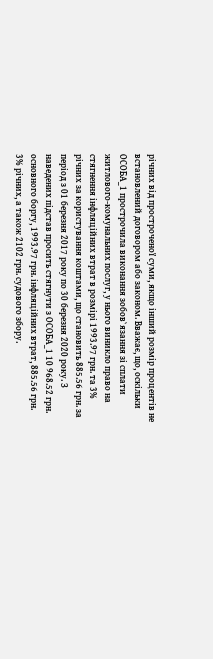річних від простроченої суми, якщо інший розмір процентів не встановлений договором або законом. Вважає, що, оскільки ОСОБА_1 прострочила виконання зобов`язання зі сплати житлового-комунальних послуг, у нього виникло право на стягнення інфляційних втрат в розмірі 1993.97 грн. та 3% річних за користування коштами, що становить 885.56 грн. за період з 01 березня 2017 року по 30 березня 2020 року. З наведених підстав просить стягнути з ОСОБА_1 10 968.52 грн. основного боргу, 1993.97 грн. інфляційних втрат, 885.56 грн. 3% річних, а також 2102 грн. судового збору.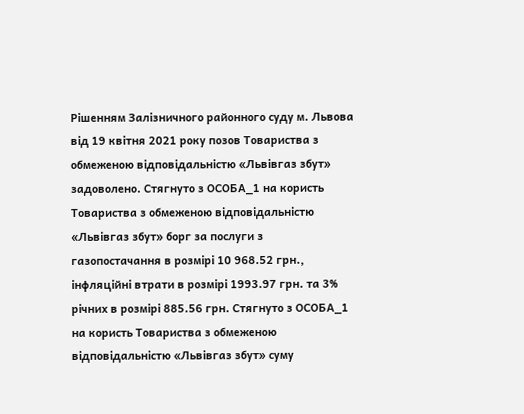Рішенням Залізничного районного суду м. Львова від 19 квітня 2021 року позов Товариства з обмеженою відповідальністю «Львівгаз збут» задоволено. Стягнуто з ОСОБА_1 на користь Товариства з обмеженою відповідальністю «Львівгаз збут» борг за послуги з газопостачання в розмірі 10 968.52 грн., інфляційні втрати в розмірі 1993.97 грн. та 3% річних в розмірі 885.56 грн. Стягнуто з ОСОБА_1 на користь Товариства з обмеженою відповідальністю «Львівгаз збут» суму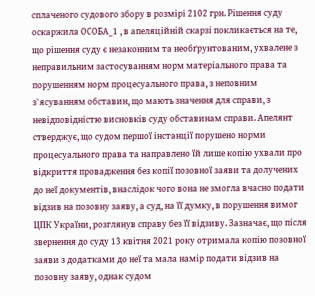сплаченого судового збору в розмірі 2102 грн. Рішення суду оскаржила ОСОБА_1 , в апеляційній скарзі покликається на те, що рішення суду є незаконним та необґрунтованим, ухвалене з неправильним застосуванням норм матеріального права та порушенням норм процесуального права, з неповним з`ясуванням обставин, що мають значення для справи, з невідповідністю висновків суду обставинам справи. Апелянт стверджує, що судом першої інстанції порушено норми процесуального права та направлено їй лише копію ухвали про відкриття провадження без копії позовної заяви та долучених до неї документів, внаслідок чого вона не змогла вчасно подати відзив на позовну заяву, а суд, на її думку, в порушення вимог ЦПК України, розглянув справу без її відзиву. Зазначає, що після звернення до суду 13 квітня 2021 року отримала копію позовної заяви з додатками до неї та мала намір подати відзив на позовну заяву, однак судом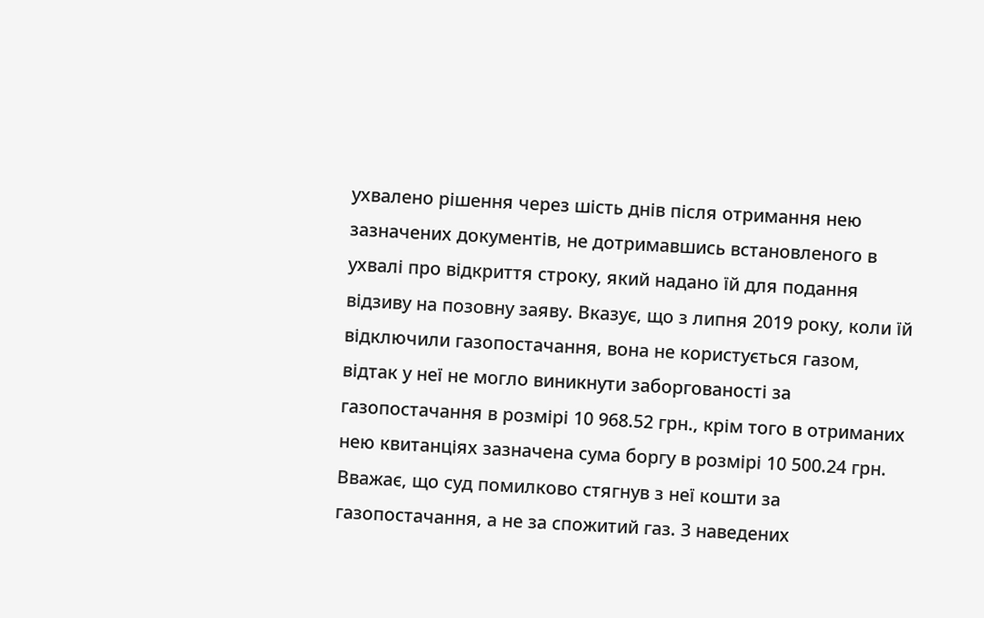ухвалено рішення через шість днів після отримання нею зазначених документів, не дотримавшись встановленого в ухвалі про відкриття строку, який надано їй для подання відзиву на позовну заяву. Вказує, що з липня 2019 року, коли їй відключили газопостачання, вона не користується газом, відтак у неї не могло виникнути заборгованості за газопостачання в розмірі 10 968.52 грн., крім того в отриманих нею квитанціях зазначена сума боргу в розмірі 10 500.24 грн. Вважає, що суд помилково стягнув з неї кошти за газопостачання, а не за спожитий газ. З наведених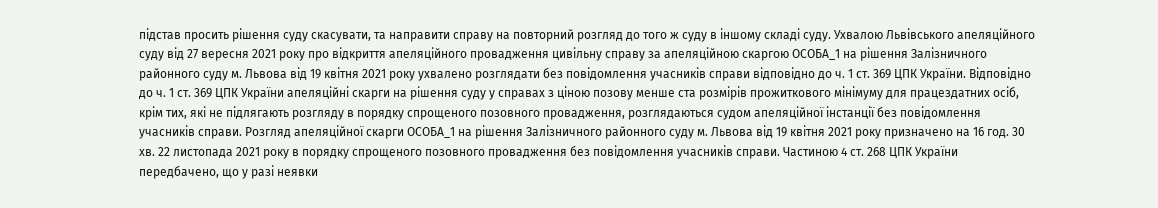підстав просить рішення суду скасувати, та направити справу на повторний розгляд до того ж суду в іншому складі суду. Ухвалою Львівського апеляційного суду від 27 вересня 2021 року про відкриття апеляційного провадження цивільну справу за апеляційною скаргою ОСОБА_1 на рішення Залізничного районного суду м. Львова від 19 квітня 2021 року ухвалено розглядати без повідомлення учасників справи відповідно до ч. 1 ст. 369 ЦПК України. Відповідно до ч. 1 ст. 369 ЦПК України апеляційні скарги на рішення суду у справах з ціною позову менше ста розмірів прожиткового мінімуму для працездатних осіб, крім тих, які не підлягають розгляду в порядку спрощеного позовного провадження, розглядаються судом апеляційної інстанції без повідомлення учасників справи. Розгляд апеляційної скарги ОСОБА_1 на рішення Залізничного районного суду м. Львова від 19 квітня 2021 року призначено на 16 год. 30 хв. 22 листопада 2021 року в порядку спрощеного позовного провадження без повідомлення учасників справи. Частиною 4 ст. 268 ЦПК України передбачено, що у разі неявки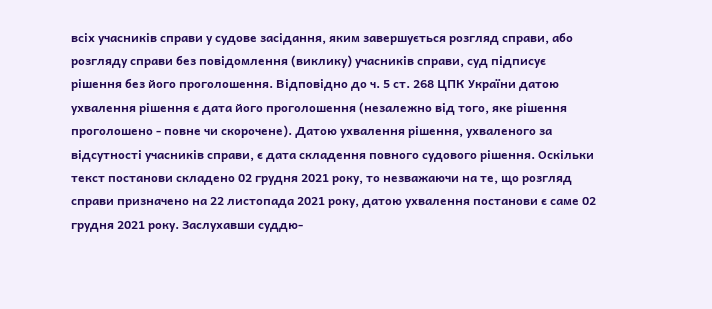всіх учасників справи у судове засідання, яким завершується розгляд справи, або розгляду справи без повідомлення (виклику) учасників справи, суд підписує рішення без його проголошення. Відповідно до ч. 5 ст. 268 ЦПК України датою ухвалення рішення є дата його проголошення (незалежно від того, яке рішення проголошено - повне чи скорочене). Датою ухвалення рішення, ухваленого за відсутності учасників справи, є дата складення повного судового рішення. Оскільки текст постанови складено 02 грудня 2021 року, то незважаючи на те, що розгляд справи призначено на 22 листопада 2021 року, датою ухвалення постанови є саме 02 грудня 2021 року. Заслухавши суддю-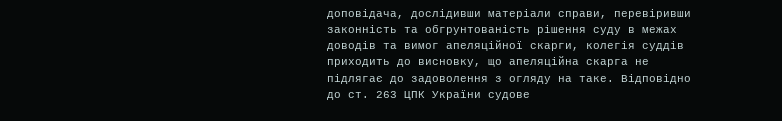доповідача, дослідивши матеріали справи, перевіривши законність та обгрунтованість рішення суду в межах доводів та вимог апеляційної скарги, колегія суддів приходить до висновку, що апеляційна скарга не підлягає до задоволення з огляду на таке. Відповідно до ст. 263 ЦПК України судове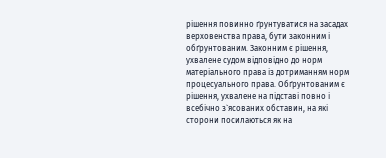рішення повинно ґрунтуватися на засадах верховенства права, бути законним і обґрунтованим. Законним є рішення, ухвалене судом відповідно до норм матеріального права із дотриманням норм процесуального права. Обґрунтованим є рішення, ухвалене на підставі повно і всебічно з`ясованих обставин, на які сторони посилаються як на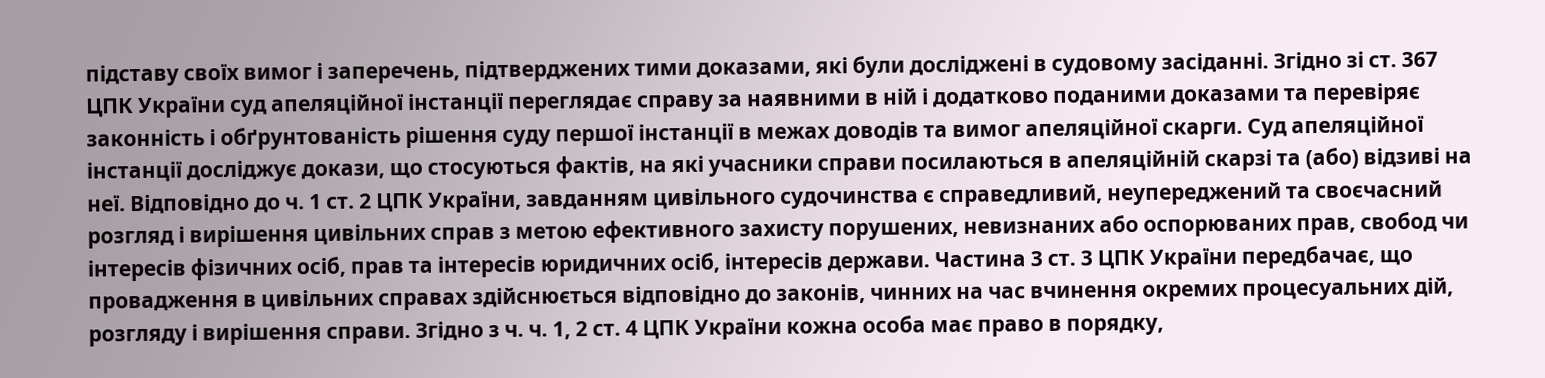підставу своїх вимог і заперечень, підтверджених тими доказами, які були досліджені в судовому засіданні. Згідно зі ст. 367 ЦПК України суд апеляційної інстанції переглядає справу за наявними в ній і додатково поданими доказами та перевіряє законність і обґрунтованість рішення суду першої інстанції в межах доводів та вимог апеляційної скарги. Суд апеляційної інстанції досліджує докази, що стосуються фактів, на які учасники справи посилаються в апеляційній скарзі та (або) відзиві на неї. Відповідно до ч. 1 ст. 2 ЦПК України, завданням цивільного судочинства є справедливий, неупереджений та своєчасний розгляд і вирішення цивільних справ з метою ефективного захисту порушених, невизнаних або оспорюваних прав, свобод чи інтересів фізичних осіб, прав та інтересів юридичних осіб, інтересів держави. Частина 3 ст. 3 ЦПК України передбачає, що провадження в цивільних справах здійснюється відповідно до законів, чинних на час вчинення окремих процесуальних дій, розгляду і вирішення справи. Згідно з ч. ч. 1, 2 ст. 4 ЦПК України кожна особа має право в порядку,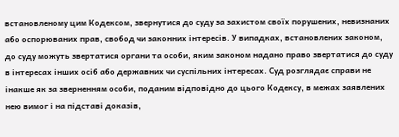встановленому цим Кодексом, звернутися до суду за захистом своїх порушених, невизнаних або оспорюваних прав, свобод чи законних інтересів. У випадках, встановлених законом, до суду можуть звертатися органи та особи, яким законом надано право звертатися до суду в інтересах інших осіб або державних чи суспільних інтересах. Суд розглядає справи не інакше як за зверненням особи, поданим відповідно до цього Кодексу, в межах заявлених нею вимог і на підставі доказів,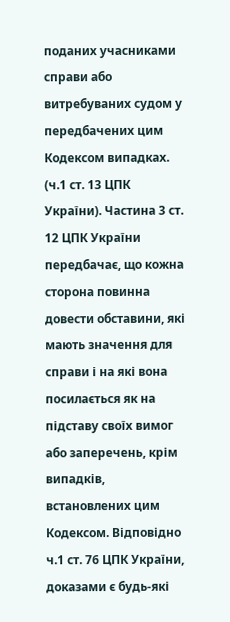поданих учасниками справи або витребуваних судом у передбачених цим Кодексом випадках. (ч.1 ст. 13 ЦПК України). Частина 3 ст. 12 ЦПК України передбачає, що кожна сторона повинна довести обставини, які мають значення для справи і на які вона посилається як на підставу своїх вимог або заперечень, крім випадків, встановлених цим Кодексом. Відповідно ч.1 ст. 76 ЦПК України, доказами є будь-які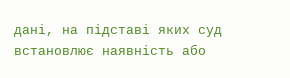дані, на підставі яких суд встановлює наявність або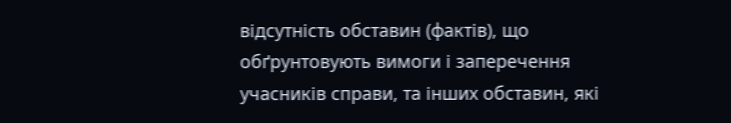відсутність обставин (фактів), що обґрунтовують вимоги і заперечення учасників справи, та інших обставин, які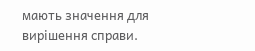мають значення для вирішення справи.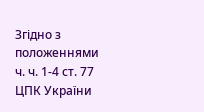Згідно з положеннями ч. ч. 1-4 ст. 77 ЦПК України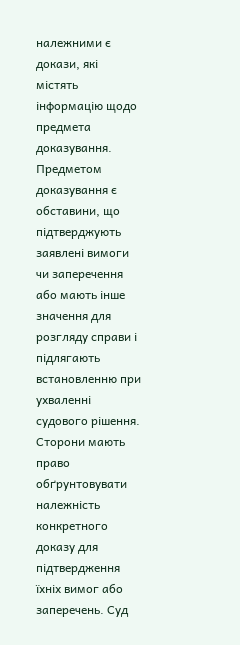належними є докази, які містять інформацію щодо предмета доказування. Предметом доказування є обставини, що підтверджують заявлені вимоги чи заперечення або мають інше значення для розгляду справи і підлягають встановленню при ухваленні судового рішення. Сторони мають право обґрунтовувати належність конкретного доказу для підтвердження їхніх вимог або заперечень. Суд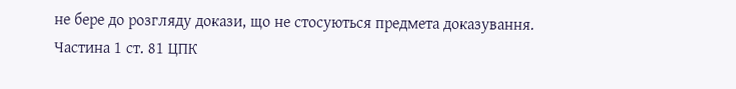не бере до розгляду докази, що не стосуються предмета доказування. Частина 1 ст. 81 ЦПК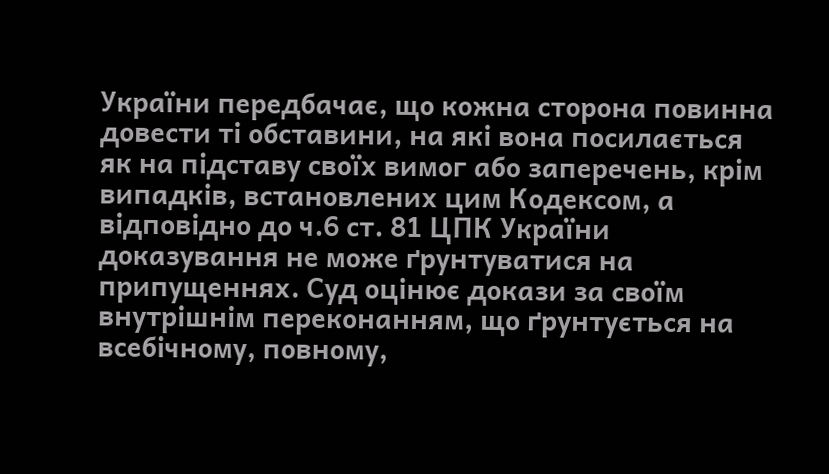України передбачає, що кожна сторона повинна довести ті обставини, на які вона посилається як на підставу своїх вимог або заперечень, крім випадків, встановлених цим Кодексом, а відповідно до ч.6 ст. 81 ЦПК України доказування не може ґрунтуватися на припущеннях. Суд оцінює докази за своїм внутрішнім переконанням, що ґрунтується на всебічному, повному,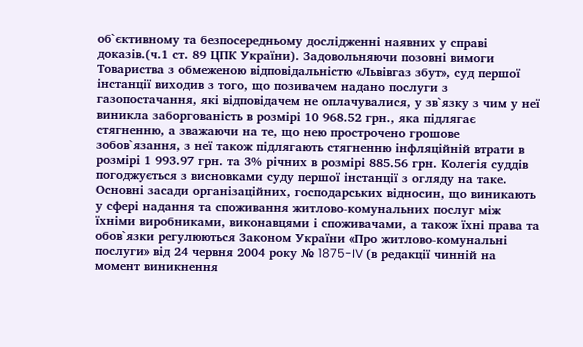об`єктивному та безпосередньому дослідженні наявних у справі доказів.(ч.1 ст. 89 ЦПК України). Задовольняючи позовні вимоги Товариства з обмеженою відповідальністю «Львівгаз збут», суд першої інстанції виходив з того, що позивачем надано послуги з газопостачання, які відповідачем не оплачувалися, у зв`язку з чим у неї виникла заборгованість в розмірі 10 968.52 грн., яка підлягає стягненню, а зважаючи на те, що нею прострочено грошове зобов`язання, з неї також підлягають стягненню інфляційній втрати в розмірі 1 993.97 грн. та 3% річних в розмірі 885.56 грн. Колегія суддів погоджується з висновками суду першої інстанції з огляду на таке. Основні засади організаційних, господарських відносин, що виникають у сфері надання та споживання житлово-комунальних послуг між їхніми виробниками, виконавцями і споживачами, а також їхні права та обов`язки регулюються Законом України «Про житлово-комунальні послуги» від 24 червня 2004 року № 1875-IV (в редакції чинній на момент виникнення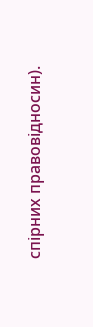спірних правовідносин).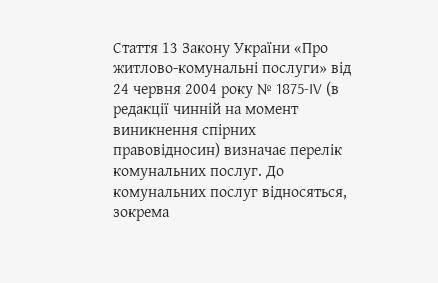Стаття 13 Закону України «Про житлово-комунальні послуги» від 24 червня 2004 року № 1875-IV (в редакції чинній на момент виникнення спірних правовідносин) визначає перелік комунальних послуг. До комунальних послуг відносяться, зокрема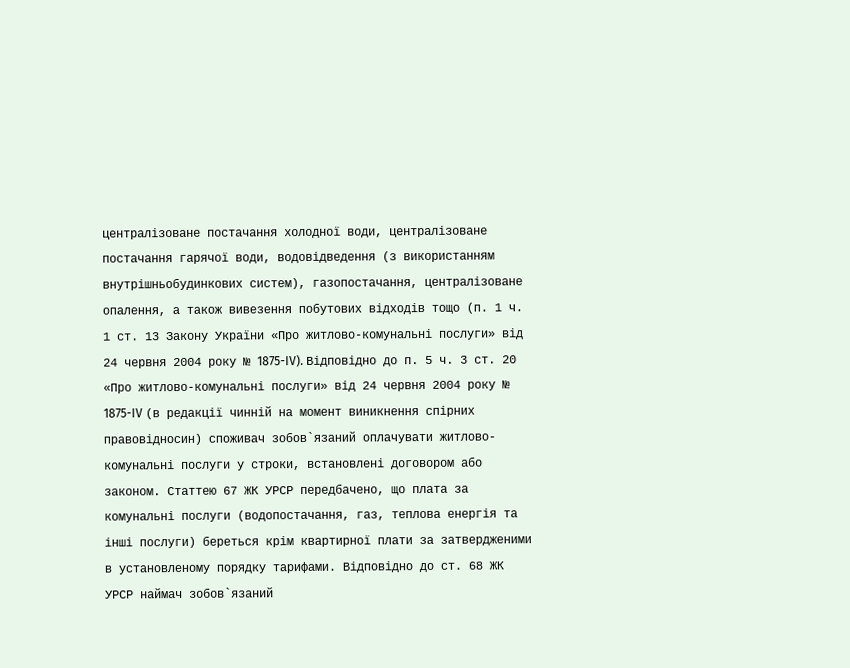централізоване постачання холодної води, централізоване постачання гарячої води, водовідведення (з використанням внутрішньобудинкових систем), газопостачання, централізоване опалення, а також вивезення побутових відходів тощо (п. 1 ч. 1 ст. 13 Закону України «Про житлово-комунальні послуги» від 24 червня 2004 року № 1875-IV). Відповідно до п. 5 ч. 3 ст. 20 «Про житлово-комунальні послуги» від 24 червня 2004 року № 1875-IV (в редакції чинній на момент виникнення спірних правовідносин) споживач зобов`язаний оплачувати житлово-комунальні послуги у строки, встановлені договором або законом. Статтею 67 ЖК УРСР передбачено, що плата за комунальні послуги (водопостачання, газ, теплова енергія та інші послуги) береться крім квартирної плати за затвердженими в установленому порядку тарифами. Відповідно до ст. 68 ЖК УРСР наймач зобов`язаний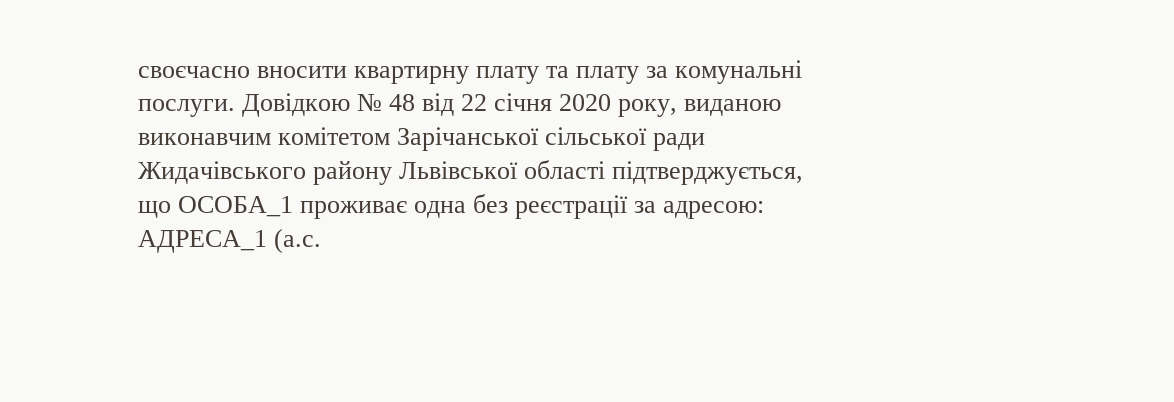своєчасно вносити квартирну плату та плату за комунальні послуги. Довідкою № 48 від 22 січня 2020 року, виданою виконавчим комітетом Зарічанської сільської ради Жидачівського району Львівської області підтверджується, що ОСОБА_1 проживає одна без реєстрації за адресою: АДРЕСА_1 (а.с.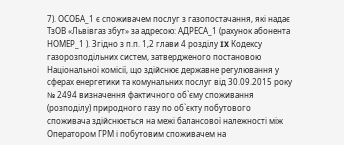7). ОСОБА_1 є споживачем послуг з газопостачання, які надає ТзОВ «Львівгаз збут» за адресою: АДРЕСА_1 (рахунок абонента НОМЕР_1 ). Згідно з п.п. 1,2 глави 4 розділу IX Кодексу газорозподільних систем, затвердженого постановою Національної комісії, що здійснює державне регулювання у сферах енергетики та комунальних послуг від 30.09.2015 року № 2494 визначення фактичного об`єму споживання (розподілу) природного газу по об`єкту побутового споживача здійснюється на межі балансової належності між Оператором ГРМ і побутовим споживачем на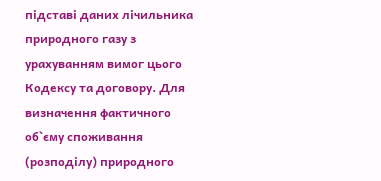підставі даних лічильника природного газу з урахуванням вимог цього Кодексу та договору. Для визначення фактичного об`єму споживання (розподілу) природного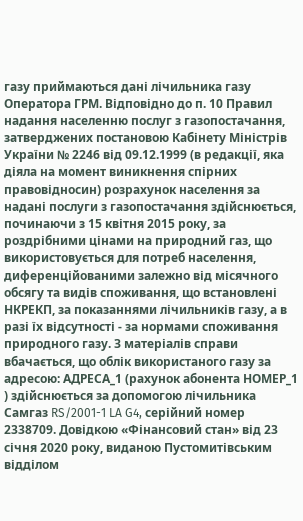газу приймаються дані лічильника газу Оператора ГРМ. Відповідно до п. 10 Правил надання населенню послуг з газопостачання, затверджених постановою Кабінету Міністрів України № 2246 від 09.12.1999 (в редакції, яка діяла на момент виникнення спірних правовідносин) розрахунок населення за надані послуги з газопостачання здійснюється, починаючи з 15 квітня 2015 року, за роздрібними цінами на природний газ, що використовується для потреб населення, диференційованими залежно від місячного обсягу та видів споживання, що встановлені НКРЕКП, за показаннями лічильників газу, а в разі їх відсутності - за нормами споживання природного газу. З матеріалів справи вбачається, що облік використаного газу за адресою: АДРЕСА_1 (рахунок абонента НОМЕР_1 ) здійснюється за допомогою лічильника Самгаз RS/2001-1 LA G4, серійний номер 2338709. Довідкою «Фінансовий стан» від 23 січня 2020 року, виданою Пустомитівським відділом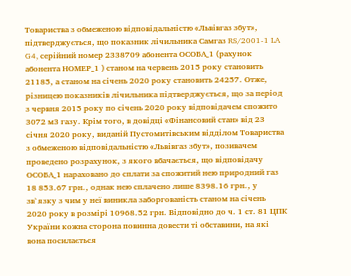Товариства з обмеженою відповідальністю «Львівгаз збут», підтверджується, що показник лічильника Самгаз RS/2001-1 LA G4, серійний номер 2338709 абонента ОСОБА_1 (рахунок абонента НОМЕР_1 ) станом на червень 2015 року становить 21185, а станом на січень 2020 року становить 24257. Отже, різницею показників лічильника підтверджується, що за період з червня 2015 року по січень 2020 року відповідачем спожито 3072 м3 газу. Крім того, в довідці «Фінансовий стан» від 23 січня 2020 року, виданій Пустомитівським відділом Товариства з обмеженою відповідальністю «Львівгаз збут», позивачем проведено розрахунок, з якого вбачається, що відповідачу ОСОБА_1 нараховано до сплати за спожитий нею природний газ 18 853.67 грн., однак нею сплачено лише 8398.16 грн., у зв`язку з чим у неї виникла заборгованість станом на січень 2020 року в розмірі 10968.52 грн. Відповідно до ч. 1 ст. 81 ЦПК України кожна сторона повинна довести ті обставини, на які вона посилається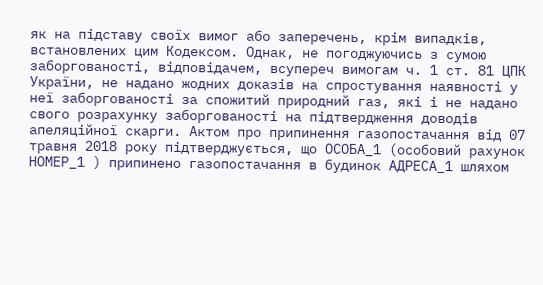як на підставу своїх вимог або заперечень, крім випадків, встановлених цим Кодексом. Однак, не погоджуючись з сумою заборгованості, відповідачем, всупереч вимогам ч. 1 ст. 81 ЦПК України, не надано жодних доказів на спростування наявності у неї заборгованості за спожитий природний газ, які і не надано свого розрахунку заборгованості на підтвердження доводів апеляційної скарги. Актом про припинення газопостачання від 07 травня 2018 року підтверджується, що ОСОБА_1 (особовий рахунок НОМЕР_1 ) припинено газопостачання в будинок АДРЕСА_1 шляхом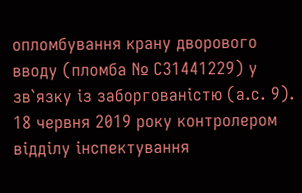опломбування крану дворового вводу (пломба № С31441229) у зв`язку із заборгованістю (а.с. 9). 18 червня 2019 року контролером відділу інспектування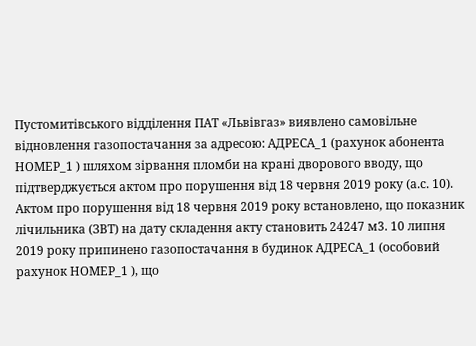Пустомитівського відділення ПАТ «Львівгаз» виявлено самовільне відновлення газопостачання за адресою: АДРЕСА_1 (рахунок абонента НОМЕР_1 ) шляхом зірвання пломби на крані дворового вводу, що підтверджується актом про порушення від 18 червня 2019 року (а.с. 10). Актом про порушення від 18 червня 2019 року встановлено, що показник лічильника (ЗВТ) на дату складення акту становить 24247 м3. 10 липня 2019 року припинено газопостачання в будинок АДРЕСА_1 (особовий рахунок НОМЕР_1 ), що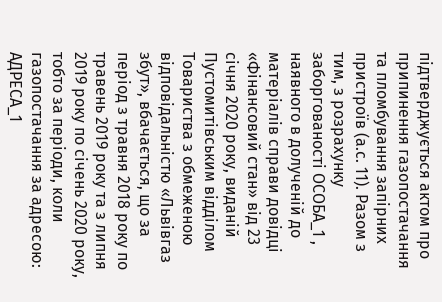підтверджується актом про припинення газопостачання та пломбування запірних пристроїв (а.с. 11). Разом з тим, з розрахунку заборгованості ОСОБА_1 , наявного в долученій до матеріалів справи довідці «Фінансовий стан» від 23 січня 2020 року, виданій Пустомитівським відділом Товариства з обмеженою відповідальністю «Львівгаз збут», вбачається, що за період з травня 2018 року по травень 2019 року та з липня 2019 року по січень 2020 року, тобто за періоди, коли газопостачання за адресою: АДРЕСА_1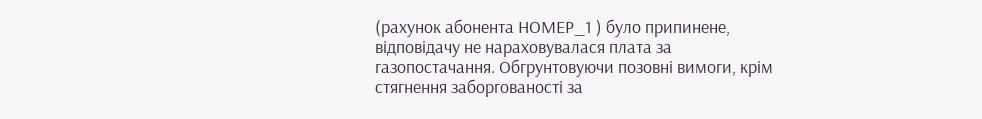(рахунок абонента НОМЕР_1 ) було припинене, відповідачу не нараховувалася плата за газопостачання. Обгрунтовуючи позовні вимоги, крім стягнення заборгованості за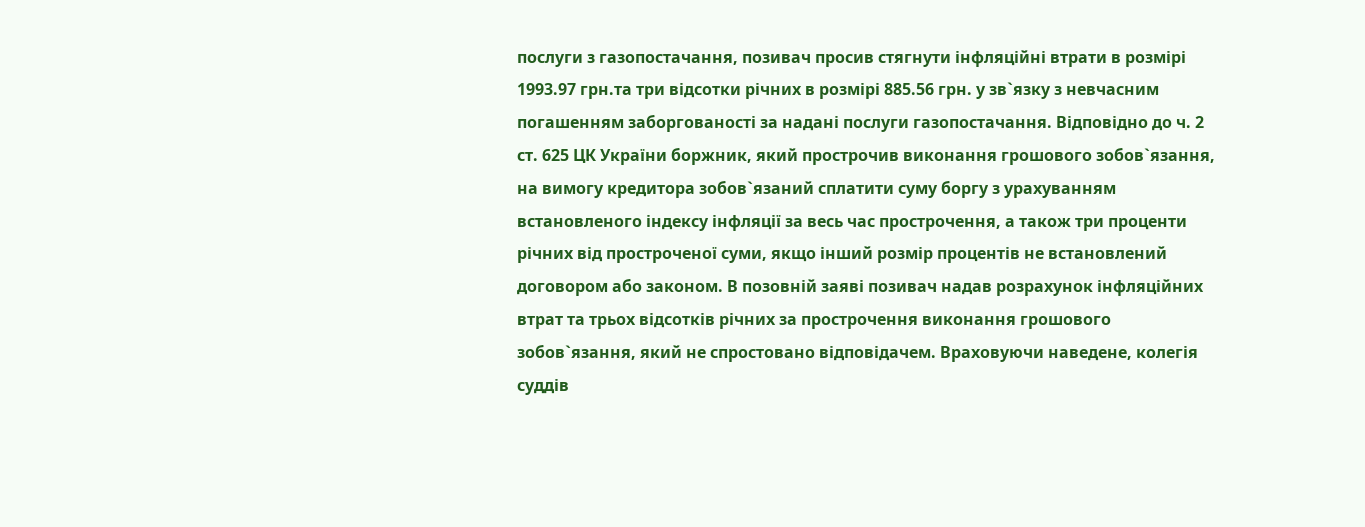послуги з газопостачання, позивач просив стягнути інфляційні втрати в розмірі 1993.97 грн.та три відсотки річних в розмірі 885.56 грн. у зв`язку з невчасним погашенням заборгованості за надані послуги газопостачання. Відповідно до ч. 2 ст. 625 ЦК України боржник, який прострочив виконання грошового зобов`язання, на вимогу кредитора зобов`язаний сплатити суму боргу з урахуванням встановленого індексу інфляції за весь час прострочення, а також три проценти річних від простроченої суми, якщо інший розмір процентів не встановлений договором або законом. В позовній заяві позивач надав розрахунок інфляційних втрат та трьох відсотків річних за прострочення виконання грошового зобов`язання, який не спростовано відповідачем. Враховуючи наведене, колегія суддів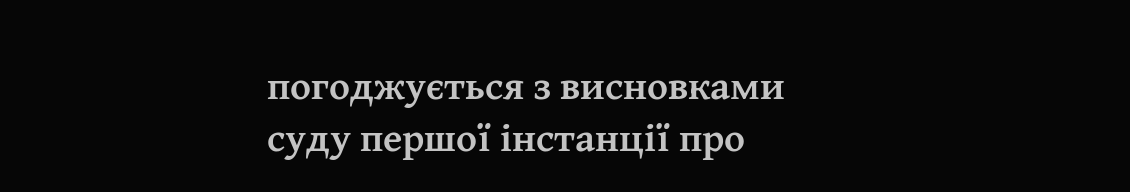погоджується з висновками суду першої інстанції про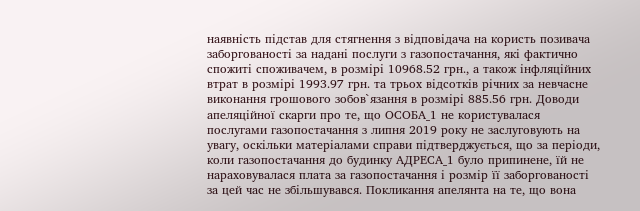наявність підстав для стягнення з відповідача на користь позивача заборгованості за надані послуги з газопостачання, які фактично спожиті споживачем, в розмірі 10968.52 грн., а також інфляційних втрат в розмірі 1993.97 грн. та трьох відсотків річних за невчасне виконання грошового зобов`язання в розмірі 885.56 грн. Доводи апеляційної скарги про те, що ОСОБА_1 не користувалася послугами газопостачання з липня 2019 року не заслуговують на увагу, оскільки матеріалами справи підтверджується, що за періоди, коли газопостачання до будинку АДРЕСА_1 було припинене, їй не нараховувалася плата за газопостачання і розмір її заборгованості за цей час не збільшувався. Покликання апелянта на те, що вона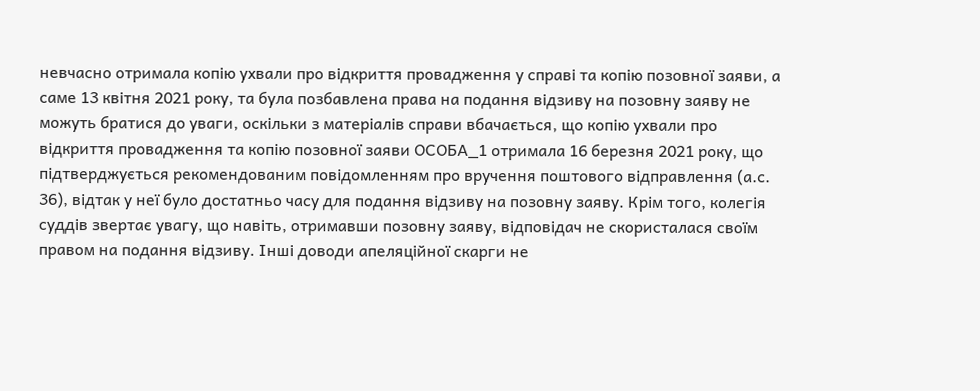невчасно отримала копію ухвали про відкриття провадження у справі та копію позовної заяви, а саме 13 квітня 2021 року, та була позбавлена права на подання відзиву на позовну заяву не можуть братися до уваги, оскільки з матеріалів справи вбачається, що копію ухвали про відкриття провадження та копію позовної заяви ОСОБА_1 отримала 16 березня 2021 року, що підтверджується рекомендованим повідомленням про вручення поштового відправлення (а.с. 36), відтак у неї було достатньо часу для подання відзиву на позовну заяву. Крім того, колегія суддів звертає увагу, що навіть, отримавши позовну заяву, відповідач не скористалася своїм правом на подання відзиву. Інші доводи апеляційної скарги не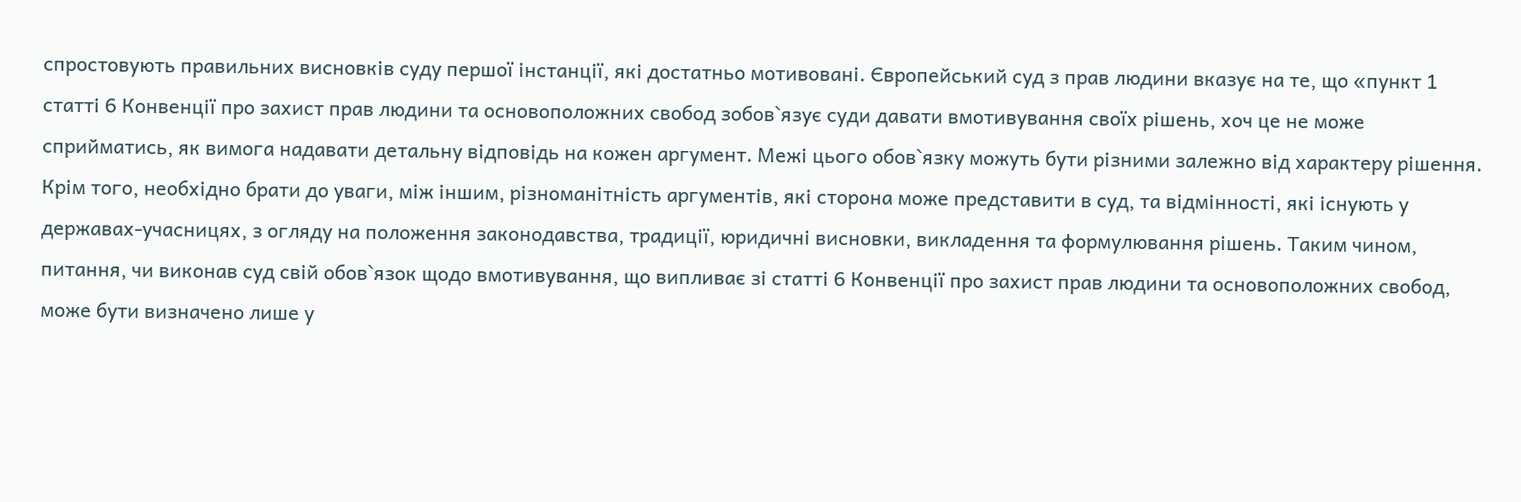спростовують правильних висновків суду першої інстанції, які достатньо мотивовані. Європейський суд з прав людини вказує на те, що «пункт 1 статті 6 Конвенції про захист прав людини та основоположних свобод зобов`язує суди давати вмотивування своїх рішень, хоч це не може сприйматись, як вимога надавати детальну відповідь на кожен аргумент. Межі цього обов`язку можуть бути різними залежно від характеру рішення. Крім того, необхідно брати до уваги, між іншим, різноманітність аргументів, які сторона може представити в суд, та відмінності, які існують у державах-учасницях, з огляду на положення законодавства, традиції, юридичні висновки, викладення та формулювання рішень. Таким чином, питання, чи виконав суд свій обов`язок щодо вмотивування, що випливає зі статті 6 Конвенції про захист прав людини та основоположних свобод, може бути визначено лише у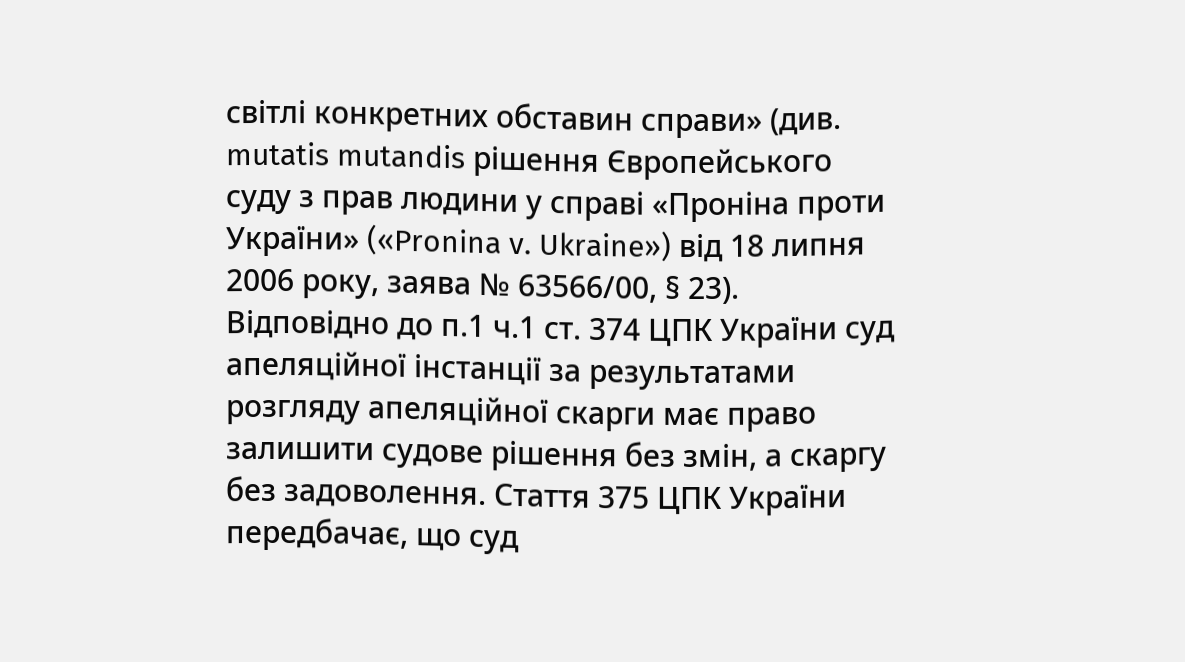світлі конкретних обставин справи» (див. mutatis mutandis рішення Європейського суду з прав людини у справі «Проніна проти України» («Pronina v. Ukraine») від 18 липня 2006 року, заява № 63566/00, § 23). Відповідно до п.1 ч.1 ст. 374 ЦПК України суд апеляційної інстанції за результатами розгляду апеляційної скарги має право залишити судове рішення без змін, а скаргу без задоволення. Стаття 375 ЦПК України передбачає, що суд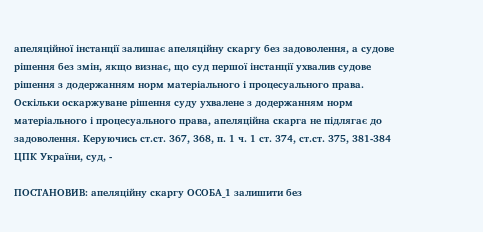апеляційної інстанції залишає апеляційну скаргу без задоволення, а судове рішення без змін, якщо визнає, що суд першої інстанції ухвалив судове рішення з додержанням норм матеріального і процесуального права. Оскільки оскаржуване рішення суду ухвалене з додержанням норм матеріального і процесуального права, апеляційна скарга не підлягає до задоволення. Керуючись ст.ст. 367, 368, п. 1 ч. 1 ст. 374, ст.ст. 375, 381-384 ЦПК України, суд, -

ПОСТАНОВИВ: апеляційну скаргу ОСОБА_1 залишити без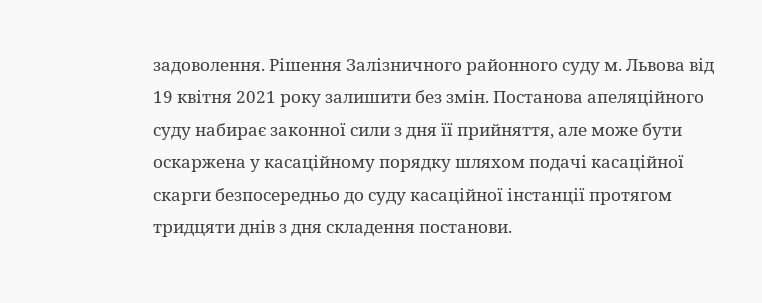задоволення. Рішення Залізничного районного суду м. Львова від 19 квітня 2021 року залишити без змін. Постанова апеляційного суду набирає законної сили з дня її прийняття, але може бути оскаржена у касаційному порядку шляхом подачі касаційної скарги безпосередньо до суду касаційної інстанції протягом тридцяти днів з дня складення постанови.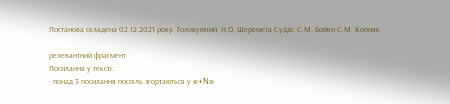Постанова складена 02.12.2021 року. Головуючий: Н.О. Шеремета Судді: С.М. Бойко С.М. Копняк

релевантний фрагмент
Посилання у тексті:
· понад 3 посилання поспіль згортаються у «+N»